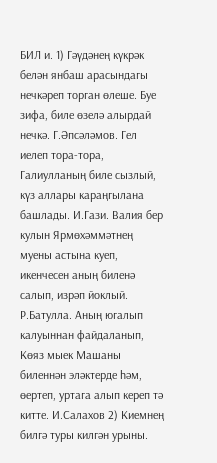БИЛ и. 1) Гәүдәнең күкрәк белән янбаш арасындагы нечкәреп торган өлеше. Буе зифа, биле өзелә алырдай нечкә. Г.Әпсәләмов. Гел иелеп тора-тора, Галиулланың биле сызлый, күз аллары караңгылана башлады. И.Гази. Валия бер кулын Ярмөхәммәтнең муены астына куеп, икенчесен аның биленә салып, изрәп йоклый. Р.Батулла. Аның югалып калуыннан файдаланып, Көяз мыек Машаны биленнән эләктерде һәм, өертеп, уртага алып кереп тә китте. И.Салахов 2) Киемнең билгә туры килгән урыны.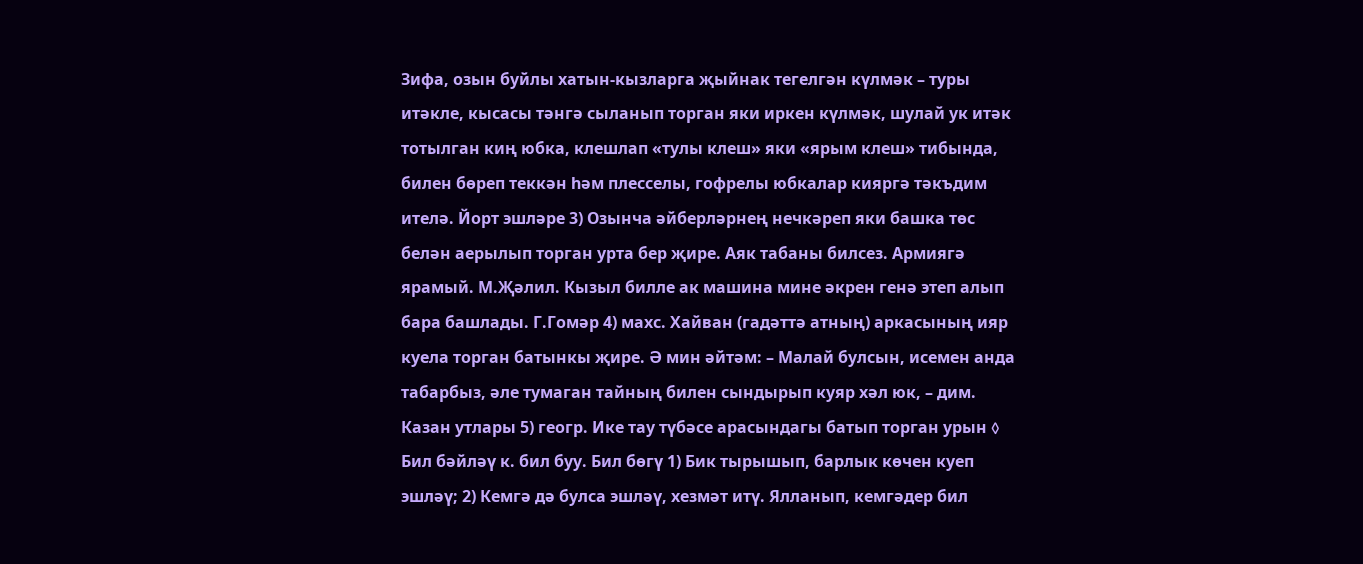Зифа, озын буйлы хатын-кызларга җыйнак тегелгән күлмәк – туры итәкле, кысасы тәнгә сыланып торган яки иркен күлмәк, шулай ук итәк тотылган киң юбка, клешлап «тулы клеш» яки «ярым клеш» тибында, билен бөреп теккән һәм плесселы, гофрелы юбкалар кияргә тәкъдим ителә. Йорт эшләре 3) Озынча әйберләрнең нечкәреп яки башка төс белән аерылып торган урта бер җире. Аяк табаны билсез. Армиягә ярамый. М.Җәлил. Кызыл билле ак машина мине әкрен генә этеп алып бара башлады. Г.Гомәр 4) махс. Хайван (гадәттә атның) аркасының ияр куела торган батынкы җире. Ә мин әйтәм: – Малай булсын, исемен анда табарбыз, әле тумаган тайның билен сындырып куяр хәл юк, – дим. Казан утлары 5) геогр. Ике тау түбәсе арасындагы батып торган урын ◊ Бил бәйләү к. бил буу. Бил бөгү 1) Бик тырышып, барлык көчен куеп эшләү; 2) Кемгә дә булса эшләү, хезмәт итү. Ялланып, кемгәдер бил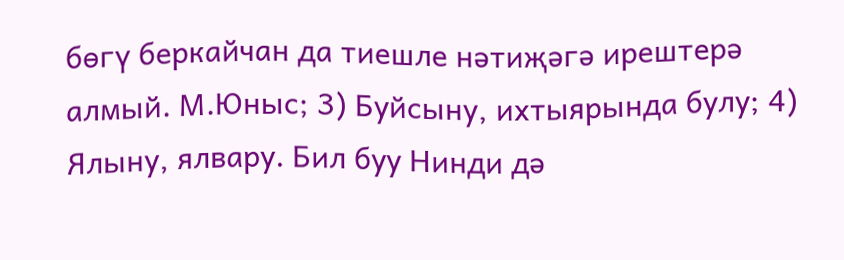бөгү беркайчан да тиешле нәтиҗәгә ирештерә алмый. М.Юныс; 3) Буйсыну, ихтыярында булу; 4) Ялыну, ялвару. Бил буу Нинди дә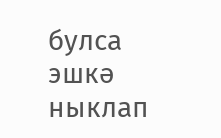булса эшкә ныклап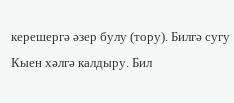керешергә әзер булу (тору). Билгә сугу Кыен хәлгә калдыру. Бил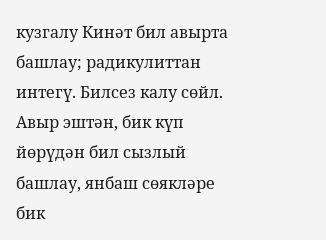кузгалу Кинәт бил авырта башлау; радикулиттан интегү. Билсез калу сөйл. Авыр эштән, бик күп йөрүдән бил сызлый башлау, янбаш сөякләре бик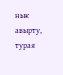нык авырту, турая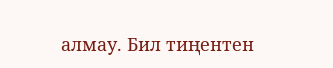алмау. Бил тиңентен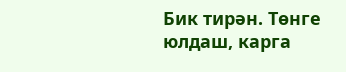Бик тирән. Төнге юлдаш, карга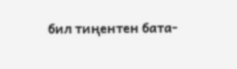бил тиңентен бата-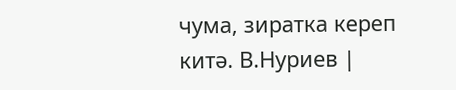чума, зиратка кереп китә. В.Нуриев |